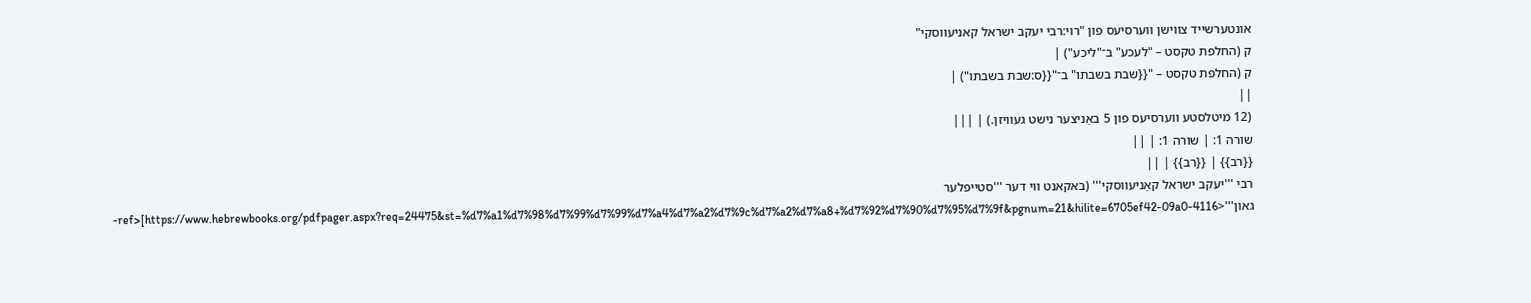אונטערשייד צווישן ווערסיעס פון "רוי:רבי יעקב ישראל קאניעווסקי"
ק (החלפת טקסט – "לעכע" ב־"ליכע") |
ק (החלפת טקסט – "{{שבת בשבתו" ב־"{{ס:שבת בשבתו") |
||
(12 מיטלסטע ווערסיעס פון 5 באַניצער נישט געוויזן.) | |||
שורה 1: | שורה 1: | ||
{{רב}} | {{רב}} | ||
רבי '''יעקב ישראל קאַניעווסקי''' (באקאנט ווי דער '''סטייפלער גאון'''<ref>[https://www.hebrewbooks.org/pdfpager.aspx?req=24475&st=%d7%a1%d7%98%d7%99%d7%99%d7%a4%d7%a2%d7%9c%d7%a2%d7%a8+%d7%92%d7%90%d7%95%d7%9f&pgnum=21&hilite=6705ef42-09a0-4116-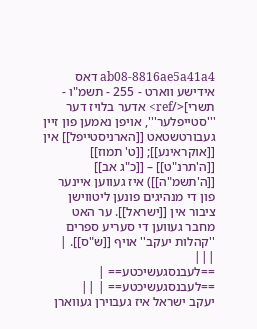ab08-8816ae5a41a4 דאס אידישע ווארט - 255 - תשמ"ו - תשרי]</ref> אדער בלויז דער '''סטייפלער''', אויפן נאמען פון זיין געבורטשטאט [[הארניסטייפל]] אין [[אוקראינע]]; [[ט' תמוז]] [[ה'תרנ"ט]] – [[כ"ג אב]] [[ה'תשמ"ה]]) איז געווען איינער פון די מנהיגים פונען ליטווישן ציבור אין [[ישראל]]. ער האט מחבר געווען די סעריע ספרים ''קהלות יעקב'' אויף [[ש"ס]]. | |||
==לעבנסגעשיכטע== | ==לעבנסגעשיכטע== | ||
יעקב ישראל איז געבוירן געווארן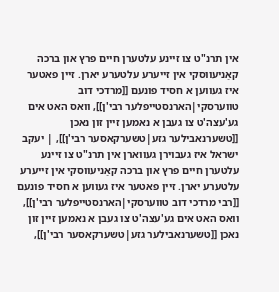אין תרנ"ט צו זיינע עלטערן חיים פרץ און ברכה קאַניעווסקי אין זייערע עלטערע יארן. זיין פאטער איז געווען א חסיד פונעם [[מרדכי דוב טווערסקי|הארנסטייפלער רבי'ן]], וואס האט אים גע'עצה'ט צו געבן א נאמען זיין זון נאכן [[טשערנאבילער גזע|טשערקאסער רבי'ן]], | יעקב ישראל איז געבוירן געווארן אין תרנ"ט צו זיינע עלטערן חיים פרץ און ברכה קאַניעווסקי אין זייערע עלטערע יארן. זיין פאטער איז געווען א חסיד פונעם [[רבי מרדכי דוב טווערסקי|הארנסטייפלער רבי'ן]], וואס האט אים גע'עצה'ט צו געבן א נאמען זיין זון נאכן [[טשערנאבילער גזע|טשערקאסער רבי'ן]],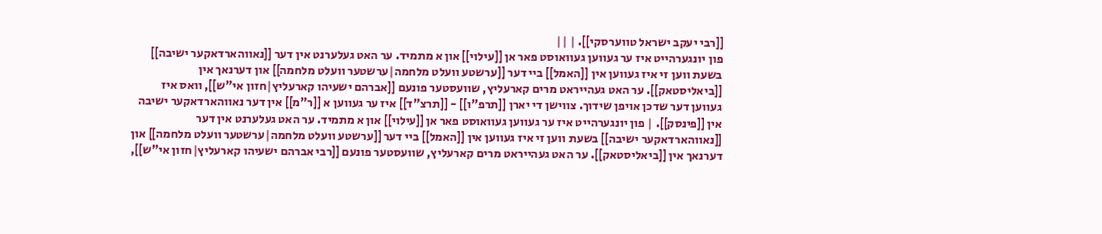[[רבי יעקב ישראל טווערסקי]]. | ||
פון יונגערהייט איז ער געווען געוואוסט פאר אן [[עילוי]] און א מתמיד. ער האט געלערנט אין דער [[נאווהארדאקער ישיבה]] בשעת ווען זי איז געווען אין [[האמל]] ביי דער [[ערשטע וועלט מלחמה|ערשטער וועלט מלחמה]] און דערנאך אין [[ביאליסטאק]]. ער האט געהייראט מרים קארעליץ, שוועסטער פונעם [[אברהם ישעיהו קארעליץ|חזון אי"ש]], וואס איז געווען דער שדכן אויפן שידוך. צווישן די יארן [[תרפ"ו]] - [[תרצ"ד]] איז ער געווען א [[ר"מ]] אין דער נאווהארדאקער ישיבה אין [[פינסק]]. | פון יונגערהייט איז ער געווען געוואוסט פאר אן [[עילוי]] און א מתמיד. ער האט געלערנט אין דער [[נאווהארדאקער ישיבה]] בשעת ווען זי איז געווען אין [[האמל]] ביי דער [[ערשטע וועלט מלחמה|ערשטער וועלט מלחמה]] און דערנאך אין [[ביאליסטאק]]. ער האט געהייראט מרים קארעליץ, שוועסטער פונעם [[רבי אברהם ישעיהו קארעליץ|חזון אי"ש]],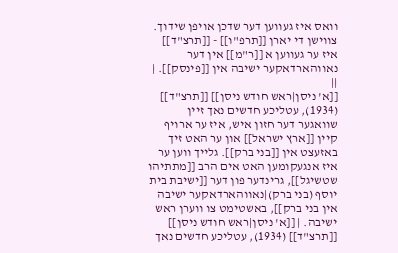וואס איז געווען דער שדכן אויפן שידוך. צווישן די יארן [[תרפ"ו]] - [[תרצ"ד]] איז ער געווען א [[ר"מ]] אין דער נאווהארדאקער ישיבה אין [[פינסק]]. | ||
[[א' ניסן|ראש חודש ניסן]] [[תרצ"ד]] (1934), עטליכע חדשים נאך זיין שוואגער דער חזון איש, איז ער ארויף קיין [[ארץ ישראל]] און ער האט זיך באזעצט אין [[בני ברק]]. גלייך ווען ער איז אנגעקומען האט אים הרב [[מתתיהו שטשיגל]], גרינדער פון דער [[ישיבת בית יוסף (בני ברק)|נאווהארדאקער ישיבה אין בני ברק]], באשטימט צו ווערן ראש ישיבה. | [[א' ניסן|ראש חודש ניסן]] [[תרצ"ד]] (1934), עטליכע חדשים נאך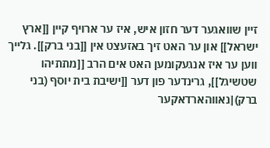זיין שוואגער דער חזון איש, איז ער ארויף קיין [[ארץ ישראל]] און ער האט זיך באזעצט אין [[בני ברק]]. גלייך ווען ער איז אנגעקומען האט אים הרב [[מתתיהו שטשיגל]], גרינדער פון דער [[ישיבת בית יוסף (בני ברק)|נאווהארדאקער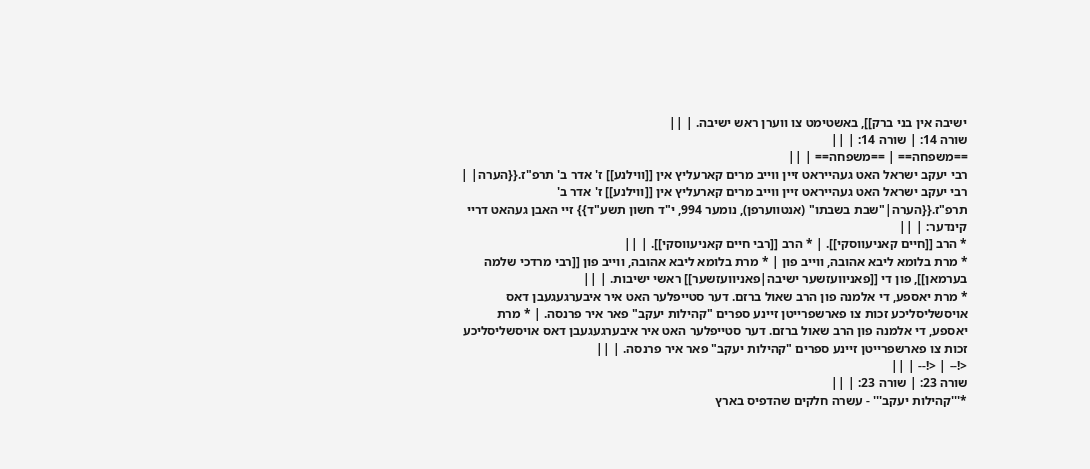ישיבה אין בני ברק]], באשטימט צו ווערן ראש ישיבה. | ||
שורה 14: | שורה 14: | ||
==משפחה== | ==משפחה== | ||
רבי יעקב ישראל האט געהייראט זיין ווייב מרים קארעליץ אין [[ווילנע]] ז' אדר ב' תרפ"ז.{{הערה| | רבי יעקב ישראל האט געהייראט זיין ווייב מרים קארעליץ אין [[ווילנע]] ז' אדר ב' תרפ"ז.{{הערה|"שבת בשבתו" (אנטווערפן), נומער 994, י"ד חשון תשע"ד}} זיי האבן געהאט דריי קינדער: | ||
* הרב [[חיים קאניעווסקי]]. | * הרב [[רבי חיים קאניעווסקי]]. | ||
* מרת בלומא ליבא אהובה, ווייב פון | * מרת בלומא ליבא אהובה, ווייב פון [[רבי מרדכי שלמה בערמאן]], פון די [[פאניוועזשער ישיבה|פאניוועזשער]] ראשי ישיבות. | ||
* מרת יאספע, די אלמנה פון הרב שאול ברזם. דער סטייפלער האט איר איבערגעגעבן דאס אויסשליסליכע זכות צו פארשפרייטן זיינע ספרים "קהילות יעקב" פאר איר פרנסה. | * מרת יאספע, די אלמנה פון הרב שאול ברזם. דער סטייפלער האט איר איבערגעגעבן דאס אויסשליסליכע זכות צו פארשפרייטן זיינע ספרים "קהילות יעקב" פאר איר פרנסה. | ||
<!-- | <!-- | ||
שורה 23: | שורה 23: | ||
*'''קהילות יעקב''' - עשרה חלקים שהדפיס בארץ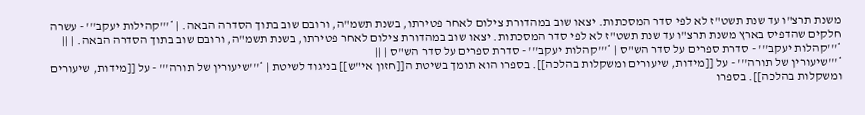משנת תרצ"ו עד שנת תשט"ז לא לפי סדר המסכתות. יצאו שוב במהדורת צילום לאחר פטירתו, בשנת תשמ"ה, ורובם שוב בתוך הסדרה הבאה. | *'''קהילות יעקב''' - עשרה חלקים שהדפיס בארץ משנת תרצ"ו עד שנת תשט"ז לא לפי סדר המסכתות. יצאו שוב במהדורת צילום לאחר פטירתו, בשנת תשמ"ה, ורובם שוב בתוך הסדרה הבאה. | ||
*'''קהלות יעקב''' - סדרת ספרים על סדר הש"ס | *'''קהלות יעקב''' - סדרת ספרים על סדר הש"ס | ||
*'''שיעורין של תורה''' - על [[מידות, שיעורים ומשקלות בהלכה]]. בספרו הוא תומך בשיטת ה[[חזון אי"ש]] בניגוד לשיטת | *'''שיעורין של תורה''' - על [[מידות, שיעורים ומשקלות בהלכה]]. בספרו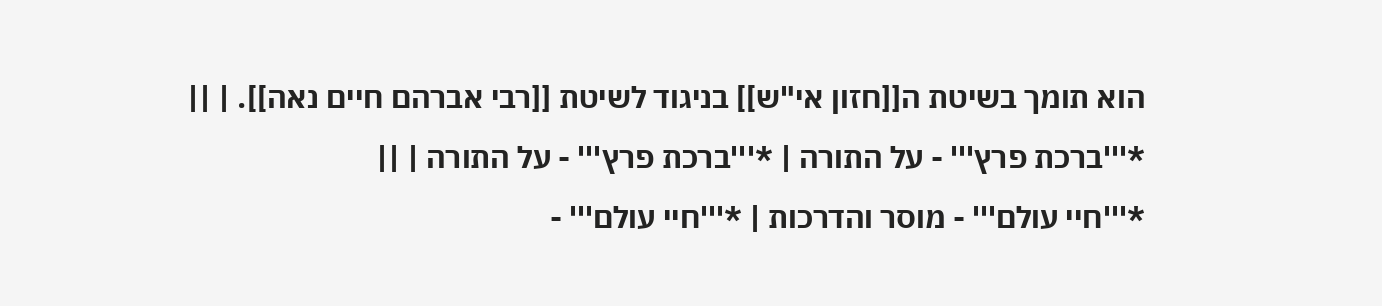הוא תומך בשיטת ה[[חזון אי"ש]] בניגוד לשיטת [[רבי אברהם חיים נאה]]. | ||
*'''ברכת פרץ''' - על התורה | *'''ברכת פרץ''' - על התורה | ||
*'''חיי עולם''' - מוסר והדרכות | *'''חיי עולם''' -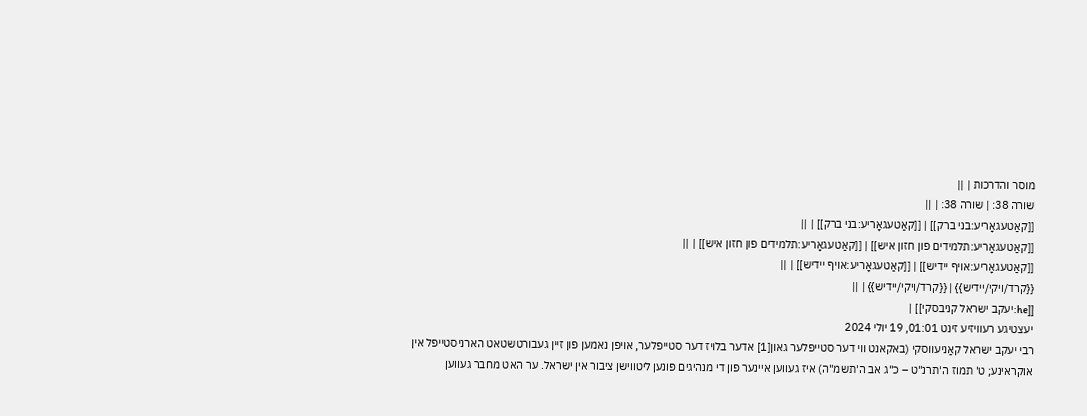מוסר והדרכות | ||
שורה 38: | שורה 38: | ||
[[קאַטעגאָריע:בני ברק]] | [[קאַטעגאָריע:בני ברק]] | ||
[[קאַטעגאָריע:תלמידים פון חזון איש]] | [[קאַטעגאָריע:תלמידים פון חזון איש]] | ||
[[קאַטעגאָריע:אויף יידיש]] | [[קאַטעגאָריע:אויף יידיש]] | ||
{{קרד/ויקי/יידיש}} | {{קרד/ויקי/יידיש}} | ||
[[he:יעקב ישראל קניבסקי]] |
יעצטיגע רעוויזיע זינט 01:01, 19 יולי 2024
רבי יעקב ישראל קאַניעווסקי (באקאנט ווי דער סטייפלער גאון[1] אדער בלויז דער סטייפלער, אויפן נאמען פון זיין געבורטשטאט הארניסטייפל אין אוקראינע; ט' תמוז ה'תרנ"ט – כ"ג אב ה'תשמ"ה) איז געווען איינער פון די מנהיגים פונען ליטווישן ציבור אין ישראל. ער האט מחבר געווען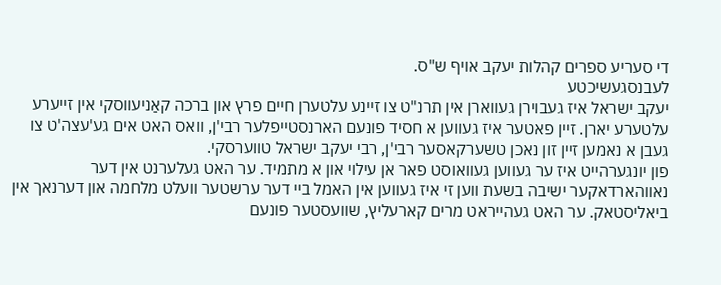די סעריע ספרים קהלות יעקב אויף ש"ס.
לעבנסגעשיכטע
יעקב ישראל איז געבוירן געווארן אין תרנ"ט צו זיינע עלטערן חיים פרץ און ברכה קאַניעווסקי אין זייערע עלטערע יארן. זיין פאטער איז געווען א חסיד פונעם הארנסטייפלער רבי'ן, וואס האט אים גע'עצה'ט צו געבן א נאמען זיין זון נאכן טשערקאסער רבי'ן, רבי יעקב ישראל טווערסקי.
פון יונגערהייט איז ער געווען געוואוסט פאר אן עילוי און א מתמיד. ער האט געלערנט אין דער נאווהארדאקער ישיבה בשעת ווען זי איז געווען אין האמל ביי דער ערשטער וועלט מלחמה און דערנאך אין ביאליסטאק. ער האט געהייראט מרים קארעליץ, שוועסטער פונעם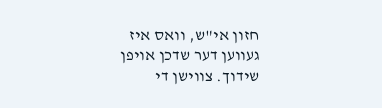חזון אי"ש, וואס איז געווען דער שדכן אויפן שידוך. צווישן די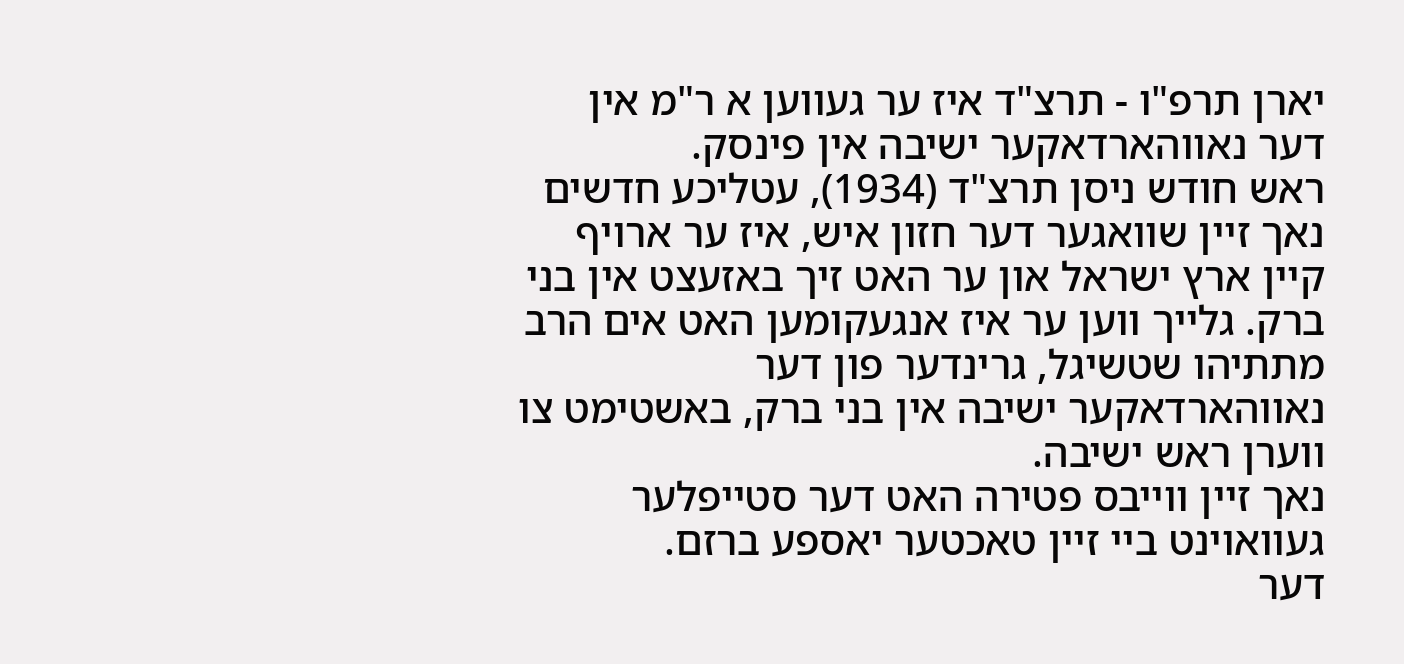יארן תרפ"ו - תרצ"ד איז ער געווען א ר"מ אין דער נאווהארדאקער ישיבה אין פינסק.
ראש חודש ניסן תרצ"ד (1934), עטליכע חדשים נאך זיין שוואגער דער חזון איש, איז ער ארויף קיין ארץ ישראל און ער האט זיך באזעצט אין בני ברק. גלייך ווען ער איז אנגעקומען האט אים הרב מתתיהו שטשיגל, גרינדער פון דער נאווהארדאקער ישיבה אין בני ברק, באשטימט צו ווערן ראש ישיבה.
נאך זיין ווייבס פטירה האט דער סטייפלער געוואוינט ביי זיין טאכטער יאספע ברזם.
דער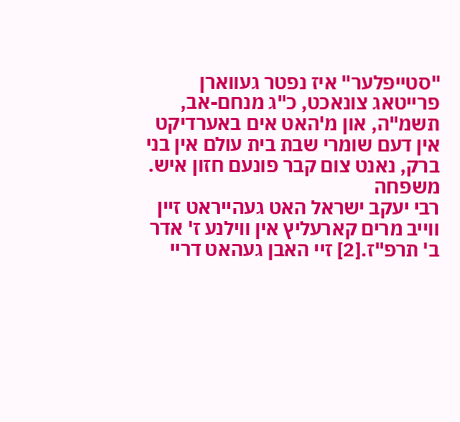"סטייפלער" איז נפטר געווארן פרייטאג צונאכט, כ"ג מנחם-אב, תשמ"ה, און מ'האט אים באערדיקט אין דעם שומרי שבת בית עולם אין בני ברק, נאנט צום קבר פונעם חזון איש.
משפחה
רבי יעקב ישראל האט געהייראט זיין ווייב מרים קארעליץ אין ווילנע ז' אדר ב' תרפ"ז.[2] זיי האבן געהאט דריי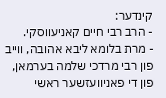קינדער:
- הרב רבי חיים קאניעווסקי.
- מרת בלומא ליבא אהובה, ווייב פון רבי מרדכי שלמה בערמאן, פון די פאניוועזשער ראשי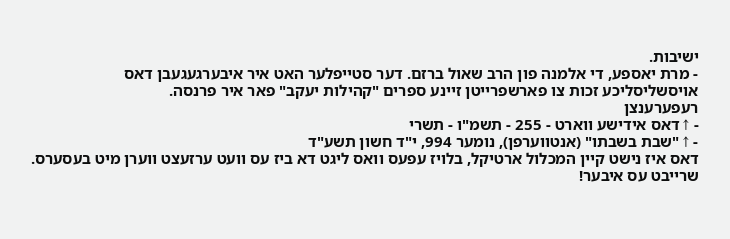ישיבות.
- מרת יאספע, די אלמנה פון הרב שאול ברזם. דער סטייפלער האט איר איבערגעגעבן דאס אויסשליסליכע זכות צו פארשפרייטן זיינע ספרים "קהילות יעקב" פאר איר פרנסה.
רעפערענצן
- ↑ דאס אידישע ווארט - 255 - תשמ"ו - תשרי
- ↑ "שבת בשבתו" (אנטווערפן), נומער 994, י"ד חשון תשע"ד
דאס איז נישט קיין המכלול ארטיקל, בלויז עפעס וואס ליגט דא ביז עס וועט ערזעצט ווערן מיט בעסערס. שרייבט עס איבער!